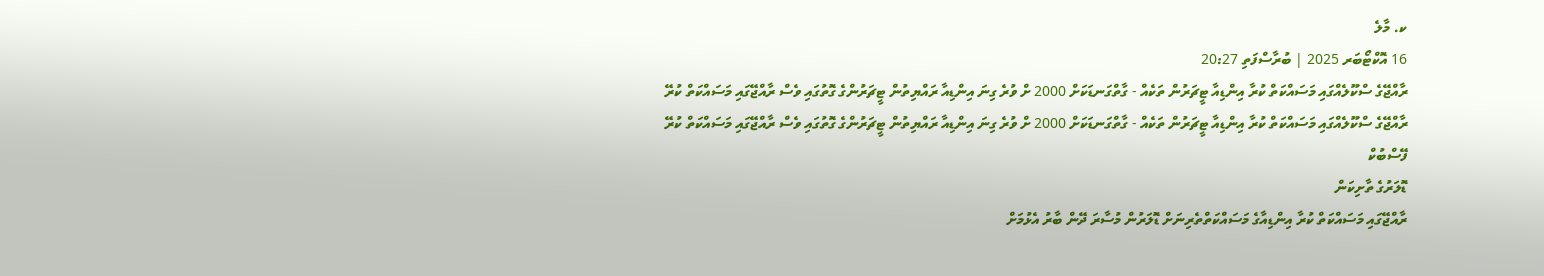ކ. މާލެ
16 އޮކްޓޯބަރ 2025 | ބުރާސްފަތި 20:27
ރާއްޖޭގެ ސްކޫލެއްގައި މަސައްކަތް ކުރާ އިންޑިއާ ޓީޗަރުން ތަކެއް - ގާތްގަނޑަކަށް 2000 ށް ވުރެ ގިނަ އިންޑިއާ ރައްޔިތުން ޓީޗަރުންގެ ގޮތުގައި ވެސް ރާއްޖޭގައި މަސައްކަތް ކުރޭ
ރާއްޖޭގެ ސްކޫލެއްގައި މަސައްކަތް ކުރާ އިންޑިއާ ޓީޗަރުން ތަކެއް - ގާތްގަނޑަކަށް 2000 ށް ވުރެ ގިނަ އިންޑިއާ ރައްޔިތުން ޓީޗަރުންގެ ގޮތުގައި ވެސް ރާއްޖޭގައި މަސައްކަތް ކުރޭ
ފޭސްބުކް
ޑޮލަރުގެ ތާށިކަން
ރާއްޖޭގައި މަސައްކަތް ކުރާ އިންޑިއާގެ މަސައްކަތްތެރިނަށް ޑޮލަރުން މުސާރަ ދޭން ބާރު އެޅުމަށް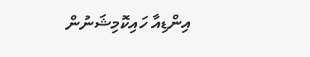އިންޑިއާ ހައިކޮމިޝަނުން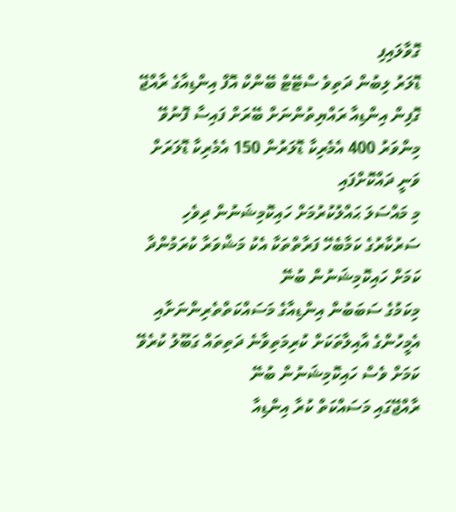ގޮވާލައިފި
ޑޮލަރު ލިބުން ދަތިވެ ސްޓޭޓް ބޭންކް އޮފް އިންޑިއާގެ ރާއްޖޭ ގޮފިން އިންޑިއާ ރައްޔިތުންނަށް ބޭރަށް ފައިސާ ފޮނުވޭ މިންވަރު 400 އެމެރިކާ ޑޮލަރުން 150 އެމެރިކާ ޑޮލަރަށް ވަނީ ދައްކޮށްފައި
މި މައްސަލަ ޙައްލުކުރުމަށް ހައިކޮމިޝަނުން ދިވެހި ސަރުކާރުގެ ކަމާބެހޭ ފަރާތްތަކާ އެކު މަޝްވަރާ ކުރަމުންދާ ކަމަށް ހައިކޮމިޝަނުން ބުނޭ
މިކަމުގެ ސަބަބުން އިންޑިއާގެ މަސައްކަތްތެރިންނަށާއި އެމީހުންގެ އާއިލާތަކަށް ކުރިމަތިވާނެ ދަތިތައް ގަބޫލު ކުރެވޭ ކަމަށް ވެސް ހައިކޮމިޝަނުން ބުނޭ
ރާއްޖޭގައި މަސައްކަތް ކުރާ އިންޑިއާ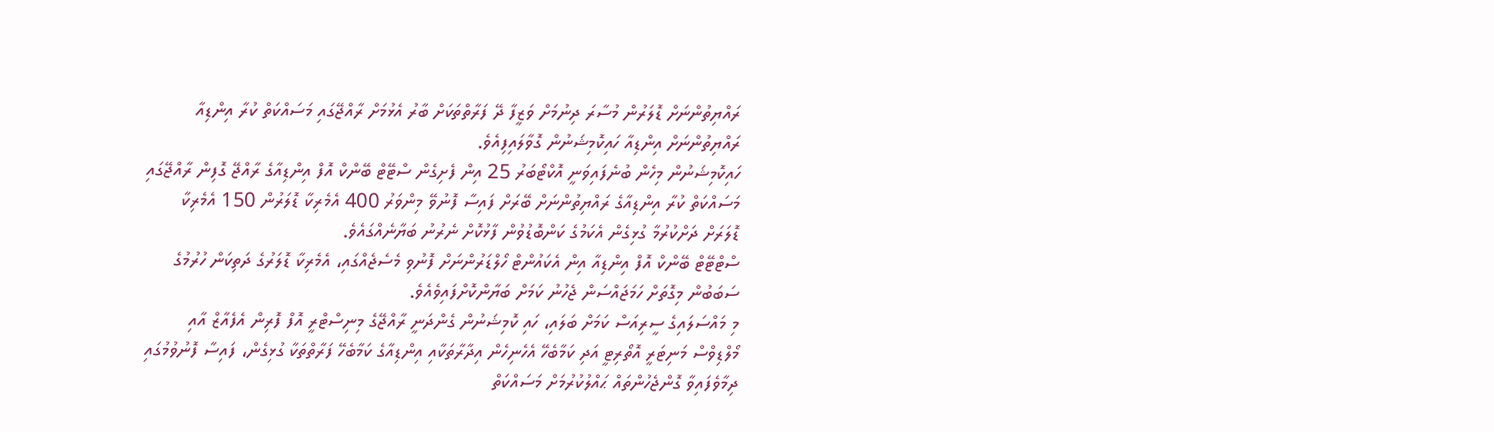ރައްޔިތުންނަށް ޑޮލަރުން މުސާރަ ދިނުމަށް ވަޒީފާ ދޭ ފަރާތްތަކަށް ބާރު އެޅުމަށް ރާއްޖޭގައި މަސައްކަތް ކުރާ އިންޑިއާ ރައްޔިތުންނަށް އިންޑިއާ ހައިކޮމިޝަނުން ގޮވާލައިފިއެވެ.
ހައިކޮމިޝަނުން މިހެން ބުނެފައިވަނީ އޮކްޓޯބަރު 25 އިން ފެށިގެން ސްޓޭޓް ބޭންކް އޮފް އިންޑިއާގެ ރާއްޖޭ ގޮފިން ރާއްޖޭގައި މަސައްކަތް ކުރާ އިންޑިއާގެ ރައްޔިތުންނަށް ބޭރަށް ފައިސާ ފޮނުވޭ މިންވަރު 400 އެމެރިކާ ޑޮލަރުން 150 އެމެރިކާ ޑޮލަރަށް ދަށްކުރުމާ ގުޅިގެން އެކަމުގެ ކަންބޮޑުވުން ފާޅުކޮށް ނެރުނު ބަޔާނެއްގައެވެ.
ސްޓްޓޭޓް ބޭންކް އޮފް އިންޑިއާ އިން އެކައުންޓް ހޯލްޑަރުންނަށް ފޮނުވި މެސެޖެއްގައި، އެމެރިކާ ޑޮލަރުގެ ދަތިކަން ހުރުމުގެ ސަބަބުން މިގޮތަށް ހަމަޖައްސަން ޖެހުނު ކަމަށް ބަޔާންކޮށްފައިވެއެވެ.
މި މައްސަލައިގެ ސީރިއަސް ކަމަށް ބަލައި، ހައި ކޮމިޝަނުން ގެންދަނީ ރާއްޖޭގެ މިނިސްޓްރީ އޮފް ފޮރިން އެފެއާޒް އާއި މޯލްޑިވްސް މަނިޓަރީ އޮތޯރިޓީ އަދި ކަމާބެހޭ އެހެނިހެން އިދާރާތަކާއި އިންޑިއާގެ ކަމާބެހޭ ފަރާތްތަކާ ގުޅިގެން، ފައިސާ ފޮނުވުމުގައި ދިމާވެފައިވާ ގޮންޖެހުންތައް ޙައްލުކުރުމަށް މަސައްކަތް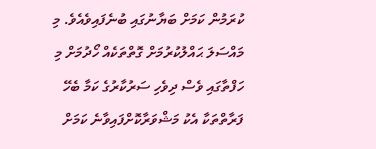ކުރަމުން ކަމަށް ބަޔާނުގައި ބުނެފައިވެއެވެ. މި މައްސަލަ ޙައްލުކުރުމަށް ގޮތްތަކެއް ހޯދުމަށް މި ހަފްތާގައި ވެސް ދިވެހި ސަރުކާރުގެ ކަމާ ބެހޭ ފަރާތްތަކާ އެކު މަޝްވަރާކޮށްފައިވާނެ ކަމަށް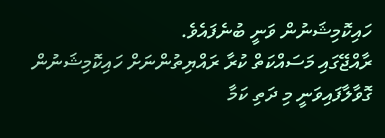ހައިކޮމިޝަނުން ވަނީ ބުނެފައެވެ.
ރާއްޖޭގައި މަސައްކަތް ކުރާ ރައްޔިތުންނަށް ހައިކޮމިޝަނުން ގޮވާލާފައިވަނީ މި ދަތި ކަމާ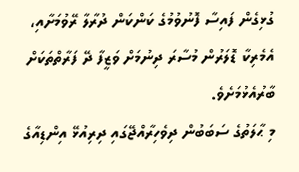ގުޅިގެން ފައިސާ ފޮނުވުމުގެ ކަންކަން ދުރާލާ ރޭވުމަށާއި، އެމެރިކާ ޑޮލަރުން މުސާރަ ދިނުމަށް ވަޒީފާ ދޭ ފަރާތްތަކަށް ބާރުއެޅުމަށެވެ.
މި ޙާލަތުގެ ސަބަބުން ދިވެހިރާއްޖޭގައި ދިރިއުޅޭ އިންޑިއާގެ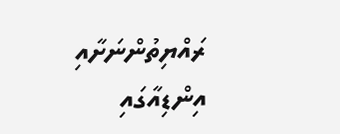ރައްޔިތުންނަށާއި އިންޑިއާގައި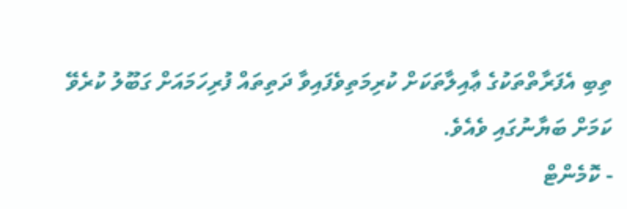ތިބި އެފަރާތްތަކުގެ ޢާއިލާތަކަށް ކުރިމަތިވެފައިވާ ދަތިތައް ފުރިހަމައަށް ގަބޫލު ކުރެވޭ ކަމަށް ބަޔާނުގައި ވެއެވެ.
- ކޮމެންޓް